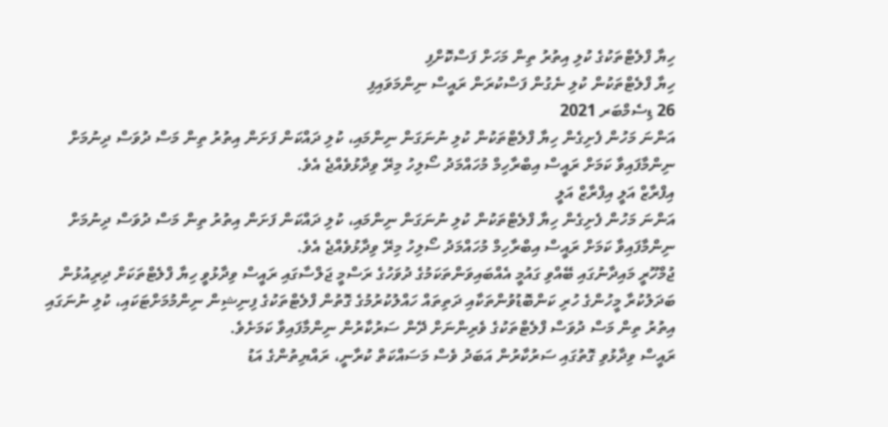ހިޔާ ފްލެޓްތަކުގެ ކުލި އިތުރު ތިން މަހަށް ފަސްކޮށްފި
ހިޔާ ފްލެޓްތަކުން ކުލި ނެގުން ފަސްކުރަން ރައީސް ނިންމަވައިފި
26 ޑިސެމްބަރ 2021
އަންނަ މަހުން ފެށިގެން ހިޔާ ފްލެޓްތަކުން ކުލި ނުނަގަން ނިންމައި، ކުލި ދައްކަން ފަށަން އިތުރު ތިން މަސް ދުވަސް ދިނުމަށް ނިންމާފައިވާ ކަމަށް ރައީސް އިބްރާހިމް މުހައްމަދު ސޯލިހު މިރޭ ވިދާޅުވެއްޖެ އެވެ.
އިފްރާޒް އަލީ އިފްރާޒް އަލީ
އަންނަ މަހުން ފެށިގެން ހިޔާ ފްލެޓްތަކުން ކުލި ނުނަގަން ނިންމައި، ކުލި ދައްކަން ފަށަން އިތުރު ތިން މަސް ދުވަސް ދިނުމަށް ނިންމާފައިވާ ކަމަށް ރައީސް އިބްރާހިމް މުހައްމަދު ސޯލިހު މިރޭ ވިދާޅުވެއްޖެ އެވެ.
ޖުމްހޫރީ މައިދާނުގައި ބޭއްވި ގައުމީ އެއްބައިވަންތަކަމުގެ ދުވަހުގެ ރަސްމީ ޖަލްސާގައި ރައީސް ވިދާޅުވީ ހިޔާ ފްލެޓްތަކަށް ދިރިއުޅުން ބަދަލުކުރާ މީހުންގެ ހުރި ކަންބޮޑުވުންތަކާއި ދަތިތައް ހައްލުކުރުމުގެ ގޮތުން ފްލެޓްތަކުގެ ފިނިޝިން ނިންމުމަށްޓަކައި، ކުލި ނުނަގައި އިތުރު ތިން މަސް ދުވަސް ފްލެޓްތަކުގެ ވެރިންނަށް ދޭން ސަރުކާރުން ނިންމާފައިވާ ކަމަށެވެ.
ރައީސް ވިދާޅުވި ގޮތުގައި ސަރުކާރުން އަބަދު ވެސް މަސައްކަތް ކުރާނީ، ރައްޔިތުންގެ އަޑު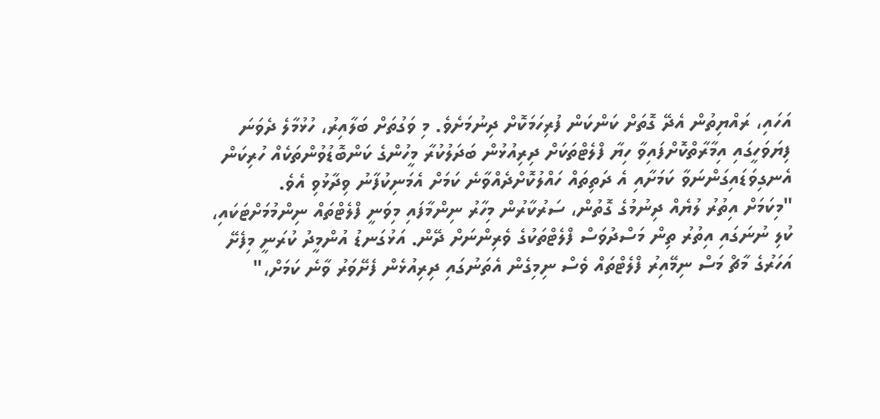އަހައި، ރައްޔިތުން އެދޭ ގޮތަށް ކަންކަން ފުރިހަމަކޮށް ދިނުމަށެވެ. މި ވަގުތަށް ބަލާއިރު، ހުޅުމާލެ ދެވަނަ ފިޔަވަހީގައި އިމާރާތްކޮށްފައިވާ ހިޔާ ފްލެޓްތަކަށް ދިރިއުޅުން ބަދަލުކުރާ މީހުންގެ ކަންބޮޑުވުންތަކެއް ހުރިކަން އެނގިވަޑައިގަންނަވާ ކަމަށާއި އެ ދަތިތައް ހައްލުކޮށްދެއްވާނެ ކަމަށް އެމަނިކުފާނު ވިދާޅުވި އެވެ.
"މިކަމަށް އިތުރު ލުޔެއް ދިނުމުގެ ގޮތުން، ސަރުކާރުން މިހާރު ނިންމާފައި މިވަނީ ފްލެޓްތައް ނިންމުމަށްޓަކައި، ކުލި ނުނަގައި އިތުރު ތިން މަސްދުވަސް ފްލެޓްތަކުގެ ވެރިންނަށް ދޭން. އަޅުގަނޑު އުންމީދު ކުރަނީ މިފެށޭ އަހަރުގެ މާޗް މަސް ނިމޭއިރު ފްލެޓްތައް ވެސް ނިމިގެން އެތަނުގައި ދިރިއުޅެން ފެށޭވަރު ވާނެ ކަމަށް،"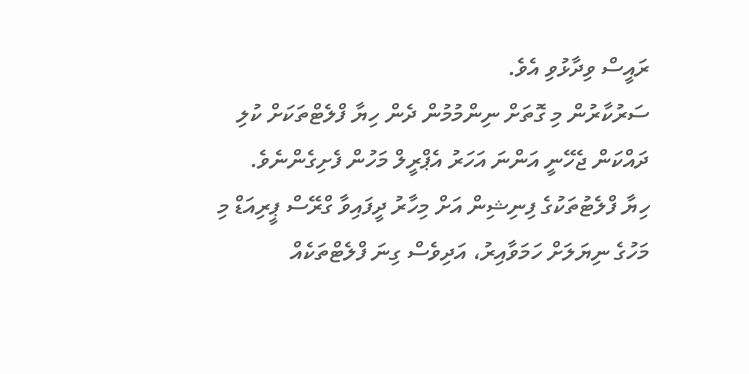ރައީސް ވިދާޅުވި އެވެ.
ސަރުކާރުން މި ގޮތަށް ނިންމުމުން ދެން ހިޔާ ފްލެޓްތަކަށް ކުލި ދައްކަން ޖެހޭނީ އަންނަ އަހަރު އެޕްރީލް މަހުން ފެށިގެންނެވެ.
ހިޔާ ފްލެޓުތަކުގެ ފިނިޝިން އަށް މިހާރު ދީފައިވާ ގްރޭސް ޕީރިއަޑް މި މަހުގެ ނިޔަލަށް ހަމަވާއިރު، އަދިވެސް ގިނަ ފްލެޓްތަކެއް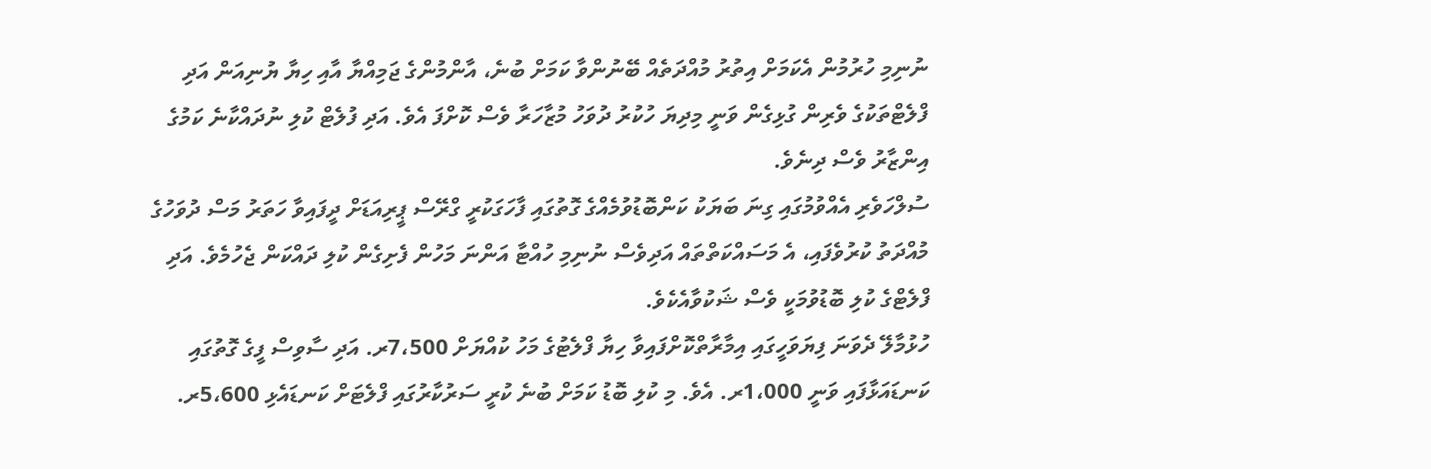ނުނިމި ހުރުމުން އެކަމަށް އިތުރު މުއްދަތެއް ބޭނުންވާ ކަމަށް ބުނެ، އާންމުންގެ ޖަމިއްޔާ އާއި ހިޔާ ޔުނިއަން އަދި ފްލެޓްތަކުގެ ވެރިން ގުޅިގެން ވަނީ މިދިޔަ ހުކުރު ދުވަހު މުޒާހަރާ ވެސް ކޮށްފަ އެވެ. އަދި ފުލެޓް ކުލި ނުދައްކާނެ ކަމުގެ އިންޒާރު ވެސް ދިނެވެ.
ސުލްހަވެރި އެއްވުމުގައި ގިނަ ބަޔަކު ކަންބޮޑުވުމެއްގެ ގޮތުގައި ފާހަގަކުރީ ގްރޭސް ޕީރިއަޑަށް ދީފައިވާ ހަތަރު މަސް ދުވަހުގެ މުއްދަތު ކުރުވެފައި، އެ މަސައްކަތްތައް އަދިވެސް ނުނިމި ހުއްޓާ އަންނަ މަހުން ފެށިގެން ކުލި ދައްކަން ޖެހުމެވެ. އަދި ފްލެޓްގެ ކުލި ބޮޑުވުމަކީ ވެސް ޝަކުވާއެކެވެ.
ހުޅުމާލޭ ދެވަނަ ފިޔަވަހީގައި އިމާރާތްކޮށްފައިވާ ހިޔާ ފްލެޓުގެ މަހު ކުއްޔަށް 7،500ރ. އަދި ސާވިސް ފީގެ ގޮތުގައި ކަނޑައަޅާފައި ވަނީ 1،000ރ. އެވެ. މި ކުލި ބޮޑު ކަމަށް ބުނެ ކުރީ ސަރުކާރުގައި ފްލެޓަށް ކަނޑައެޅި 5،600ރ.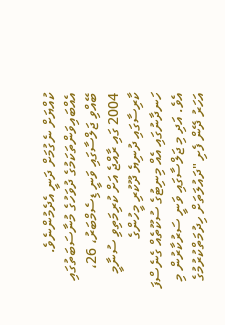ކުއްޔަށް ނެގުމަށް ދަނީ އެދެމުންނެވެ.
އެއްބައިވަންތަކަމުގެ ދުވަހުގެ މުނާސަބަތުގައި ބޭއްވި ޖަލްސާގައި ވަނީ ޑިސެމްބަރު، 26، 2004 ގައި ރާއްޖެ އަށް ކުރިމަތިވި ސުނާމީ ކާރިސާގައި ދުނިޔެ ދޫކުރި މީހުންގެ ހަނދާނުގައި އެއް މިނިޓުގެ ސުކޫތެއް ގެނެސްފަ އެވެ. އަދި މި ޖަލްސާގައި ވަނީ ސަރުކާރުން މި އަހަރު ދޭން ފެށި "ދައުލަތަށް ހިދުމަތްކުރުމުގެ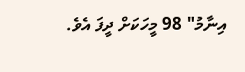އިނާމު" 98 މީހަކަށް ދީފަ އެވެ.